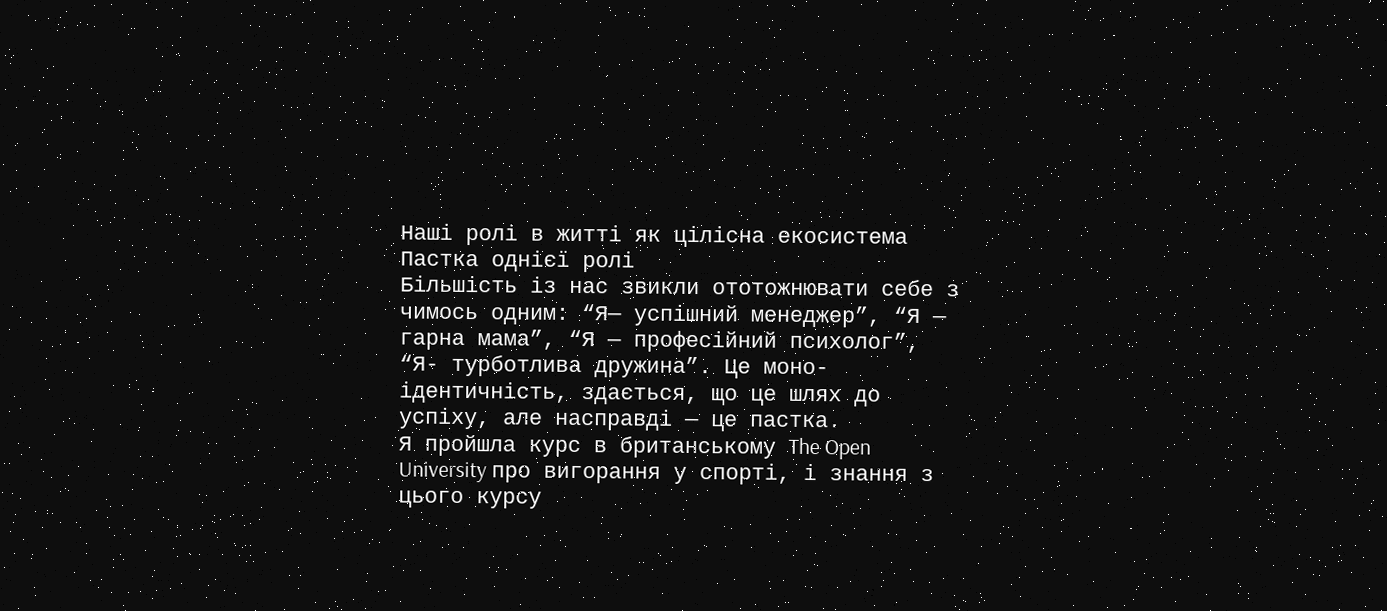Наші ролі в житті як цілісна екосистема
Пастка однієї ролі
Більшість із нас звикли ототожнювати себе з чимось одним: “Я— успішний менеджер”, “Я — гарна мама”, “Я — професійний психолог”, “Я- турботлива дружина”. Це моно- ідентичність, здається, що це шлях до успіху, але насправді — це пастка.
Я пройшла курс в британському The Open University про вигорання у спорті, і знання з цього курсу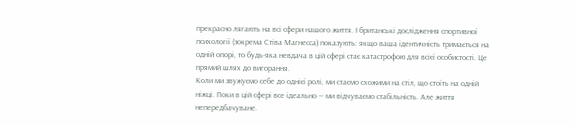прекрасно лягають на всі сфери нашого життя. І британські дослідження спортивної психології (зокрема Стіва Магнесса) показують: якщо ваша ідентичність тримається на одній опорі, то будь-яка невдача в цій сфері стає катастрофою для всієї особистості. Це прямий шлях до вигорання.
Коли ми звужуємо себе до однієї ролі, ми стаємо схожими на стіл, що стоїть на одній ніжці. Поки в цій сфері все ідеально — ми відчуваємо стабільність. Але життя непередбачуване.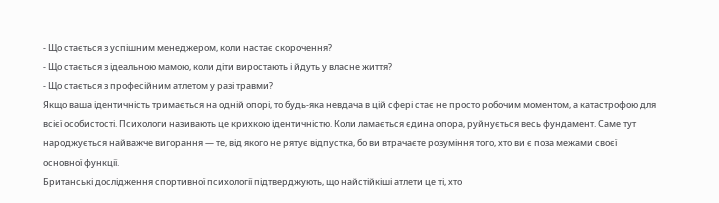- Що стається з успішним менеджером, коли настає скорочення?
- Що стається з ідеальною мамою, коли діти виростають і йдуть у власне життя?
- Що стається з професійним атлетом у разі травми?
Якщо ваша ідентичність тримається на одній опорі, то будь-яка невдача в цій сфері стає не просто робочим моментом, а катастрофою для всієї особистості. Психологи називають це крихкою ідентичністю. Коли ламається єдина опора, руйнується весь фундамент. Саме тут народжується найважче вигорання — те, від якого не рятує відпустка, бо ви втрачаєте розуміння того, хто ви є поза межами своєї основної функції.
Британські дослідження спортивної психології підтверджують, що найстійкіші атлети це ті, хто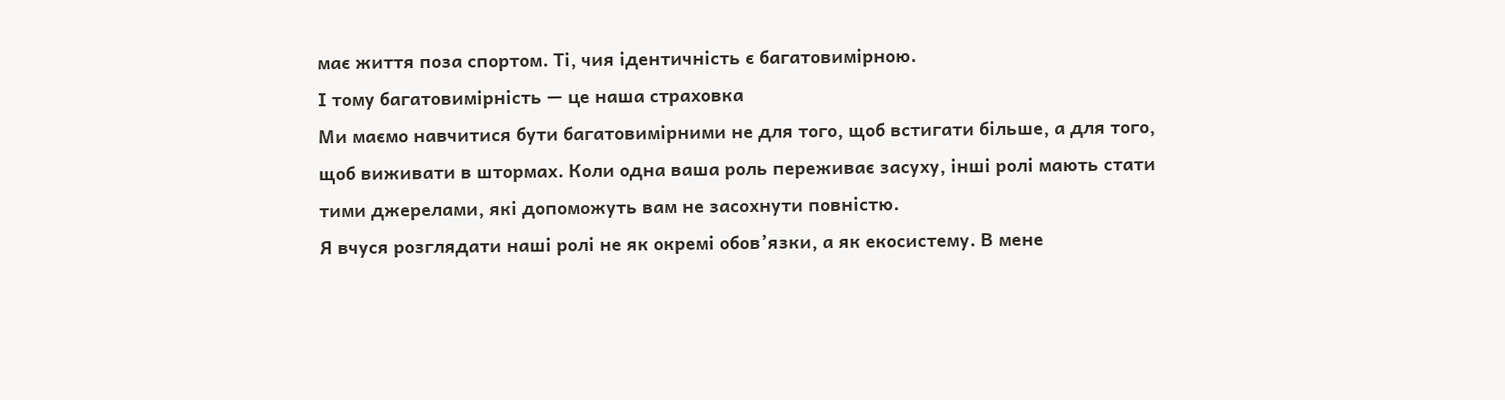має життя поза спортом. Ті, чия ідентичність є багатовимірною.
І тому багатовимірність — це наша страховка
Ми маємо навчитися бути багатовимірними не для того, щоб встигати більше, а для того, щоб виживати в штормах. Коли одна ваша роль переживає засуху, інші ролі мають стати тими джерелами, які допоможуть вам не засохнути повністю.
Я вчуся розглядати наші ролі не як окремі обов’язки, а як екосистему. В мене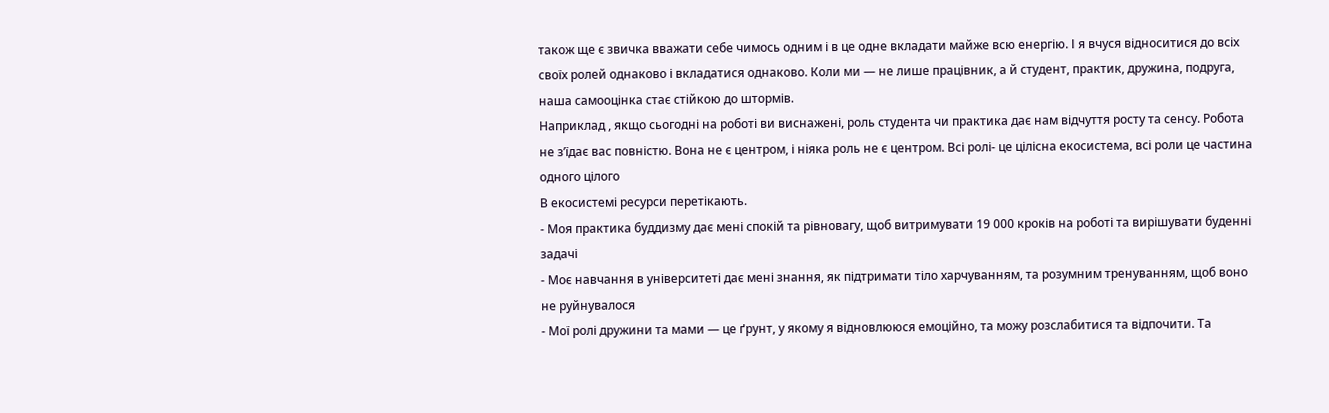також ще є звичка вважати себе чимось одним і в це одне вкладати майже всю енергію. І я вчуся відноситися до всіх своїх ролей однаково і вкладатися однаково. Коли ми — не лише працівник, а й студент, практик, дружина, подруга, наша самооцінка стає стійкою до штормів.
Наприклад , якщо сьогодні на роботі ви виснажені, роль студента чи практика дає нам відчуття росту та сенсу. Робота не з’їдає вас повністю. Вона не є центром, і ніяка роль не є центром. Всі ролі- це цілісна екосистема, всі роли це частина одного цілого
В екосистемі ресурси перетікають.
- Моя практика буддизму дає мені спокій та рівновагу, щоб витримувати 19 000 кроків на роботі та вирішувати буденні задачі
- Моє навчання в університеті дає мені знання, як підтримати тіло харчуванням, та розумним тренуванням, щоб воно не руйнувалося
- Мої ролі дружини та мами — це ґрунт, у якому я відновлююся емоційно, та можу розслабитися та відпочити. Та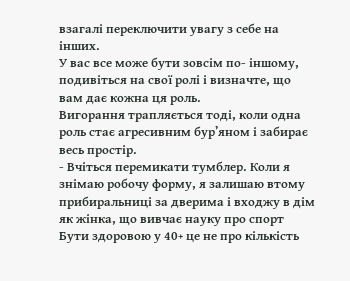взагалі переключити увагу з себе на інших.
У вас все може бути зовсім по- іншому, подивіться на свої ролі і визначте, що вам дає кожна ця роль.
Вигорання трапляється тоді, коли одна роль стає агресивним бур’яном і забирає весь простір.
- Вчіться перемикати тумблер. Коли я знімаю робочу форму, я залишаю втому прибиральниці за дверима і входжу в дім як жінка, що вивчає науку про спорт
Бути здоровою у 40+ це не про кількість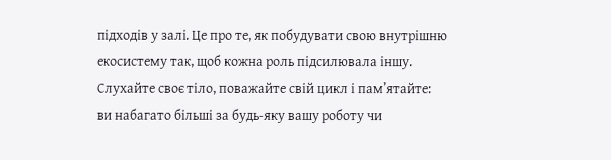підходів у залі. Це про те, як побудувати свою внутрішню екосистему так, щоб кожна роль підсилювала іншу.
Слухайте своє тіло, поважайте свій цикл і пам’ятайте: ви набагато більші за будь-яку вашу роботу чи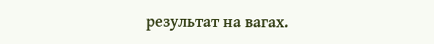результат на вагах.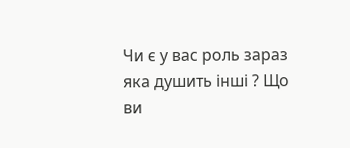Чи є у вас роль зараз яка душить інші ? Що ви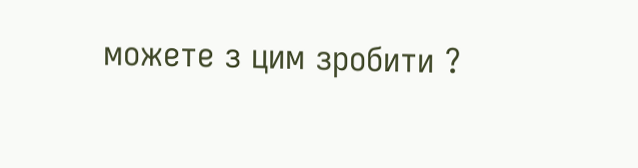можете з цим зробити ?